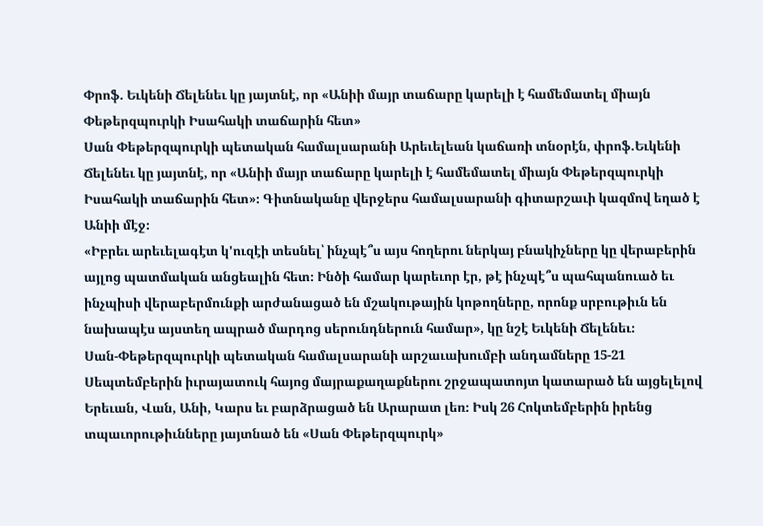Փրոֆ. Եւկենի Ճելենեւ կը յայտնէ, որ «Անիի մայր տաճարը կարելի է համեմատել միայն Փեթերզպուրկի Իսահակի տաճարին հետ»
Սան Փեթերզպուրկի պետական համալսարանի Արեւելեան կաճառի տնօրէն, փրոֆ.Եւկենի Ճելենեւ կը յայտնէ, որ «Անիի մայր տաճարը կարելի է համեմատել միայն Փեթերզպուրկի Իսահակի տաճարին հետ»։ Գիտնականը վերջերս համալսարանի գիտարշաւի կազմով եղած է Անիի մէջ։
«Իբրեւ արեւելագէտ կ'ուզէի տեսնել՝ ինչպէ՞ս այս հողերու ներկայ բնակիչները կը վերաբերին այլոց պատմական անցեալին հետ։ Ինծի համար կարեւոր էր, թէ ինչպէ՞ս պահպանուած եւ ինչպիսի վերաբերմունքի արժանացած են մշակութային կոթողները, որոնք սրբութիւն են նախապէս այստեղ ապրած մարդոց սերունդներուն համար», կը նշէ Եւկենի Ճելենեւ։
Սան-Փեթերզպուրկի պետական համալսարանի արշաւախումբի անդամները 15-21 Սեպտեմբերին իւրայատուկ հայոց մայրաքաղաքներու շրջապատոյտ կատարած են այցելելով Երեւան, Վան, Անի, Կարս եւ բարձրացած են Արարատ լեռ։ Իսկ 26 Հոկտեմբերին իրենց տպաւորութիւնները յայտնած են «Սան Փեթերզպուրկ»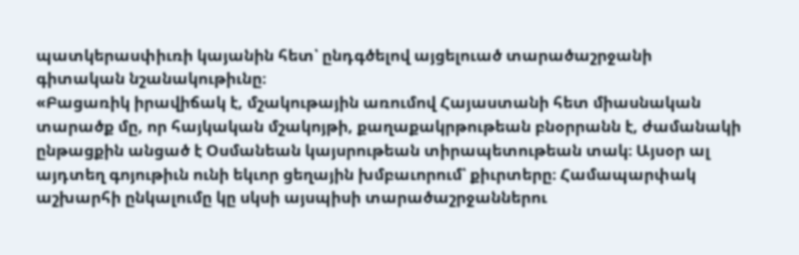պատկերասփիւռի կայանին հետ՝ ընդգծելով այցելուած տարածաշրջանի գիտական նշանակութիւնը։
«Բացառիկ իրավիճակ է, մշակութային առումով Հայաստանի հետ միասնական տարածք մը, որ հայկական մշակոյթի, քաղաքակրթութեան բնօրրանն է, ժամանակի ընթացքին անցած է Օսմանեան կայսրութեան տիրապետութեան տակ։ Այսօր ալ այդտեղ գոյութիւն ունի եկւոր ցեղային խմբաւորում՝ քիւրտերը։ Համապարփակ աշխարհի ընկալումը կը սկսի այսպիսի տարածաշրջաններու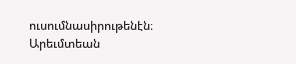ուսումնասիրութենէն։ Արեւմտեան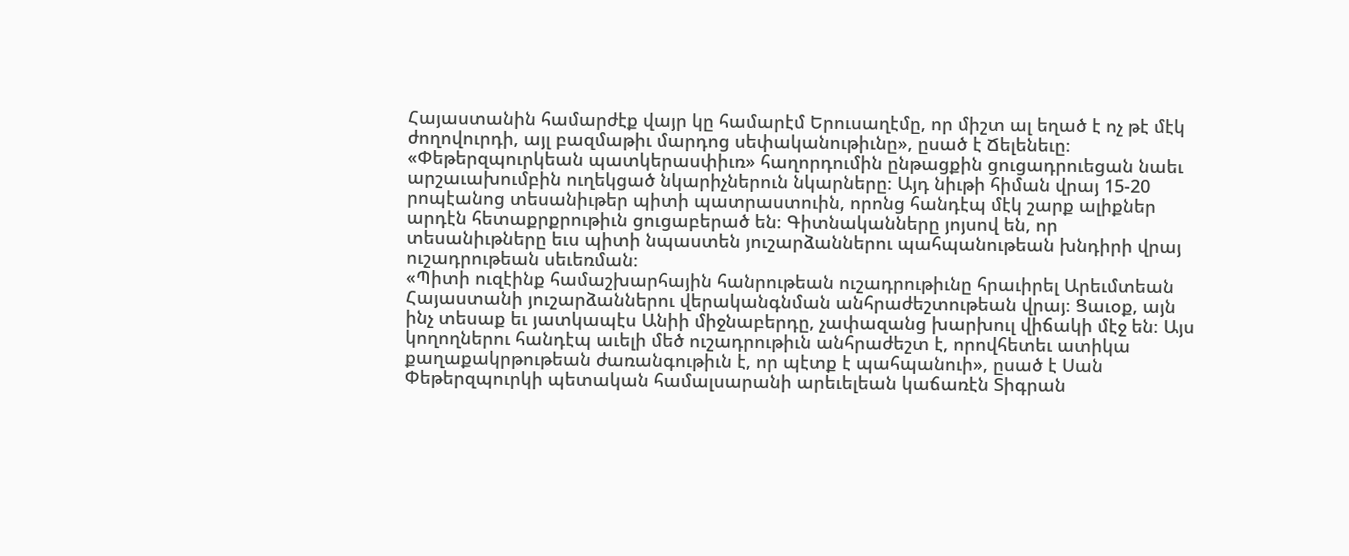Հայաստանին համարժէք վայր կը համարէմ Երուսաղէմը, որ միշտ ալ եղած է ոչ թէ մէկ ժողովուրդի, այլ բազմաթիւ մարդոց սեփականութիւնը», ըսած է Ճելենեւը։
«Փեթերզպուրկեան պատկերասփիւռ» հաղորդումին ընթացքին ցուցադրուեցան նաեւ արշաւախումբին ուղեկցած նկարիչներուն նկարները։ Այդ նիւթի հիման վրայ 15-20 րոպէանոց տեսանիւթեր պիտի պատրաստուին, որոնց հանդէպ մէկ շարք ալիքներ արդէն հետաքրքրութիւն ցուցաբերած են։ Գիտնականները յոյսով են, որ տեսանիւթները եւս պիտի նպաստեն յուշարձաններու պահպանութեան խնդիրի վրայ ուշադրութեան սեւեռման։
«Պիտի ուզէինք համաշխարհային հանրութեան ուշադրութիւնը հրաւիրել Արեւմտեան Հայաստանի յուշարձաններու վերականգնման անհրաժեշտութեան վրայ։ Ցաւօք, այն ինչ տեսաք եւ յատկապէս Անիի միջնաբերդը, չափազանց խարխուլ վիճակի մէջ են։ Այս կողողներու հանդէպ աւելի մեծ ուշադրութիւն անհրաժեշտ է, որովհետեւ ատիկա քաղաքակրթութեան ժառանգութիւն է, որ պէտք է պահպանուի», ըսած է Սան Փեթերզպուրկի պետական համալսարանի արեւելեան կաճառէն Տիգրան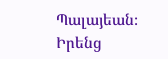Պալայեան։
Իրենց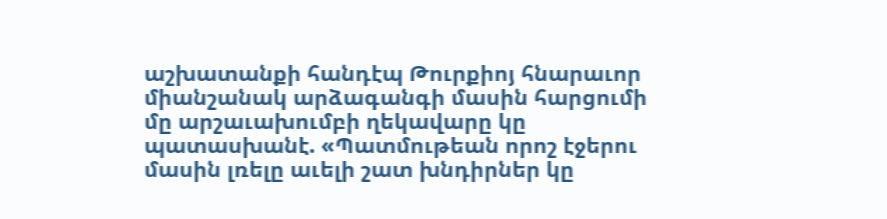աշխատանքի հանդէպ Թուրքիոյ հնարաւոր միանշանակ արձագանգի մասին հարցումի մը արշաւախումբի ղեկավարը կը պատասխանէ. «Պատմութեան որոշ էջերու մասին լռելը աւելի շատ խնդիրներ կը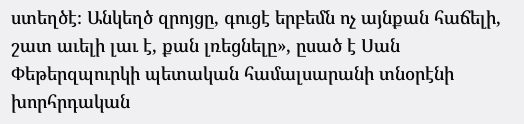ստեղծէ։ Անկեղծ զրոյցը, գուցէ երբեմն ոչ այնքան հաճելի, շատ աւելի լաւ է, քան լռեցնելը», ըսած է Սան Փեթերզպուրկի պետական համալսարանի տնօրէնի խորհրդական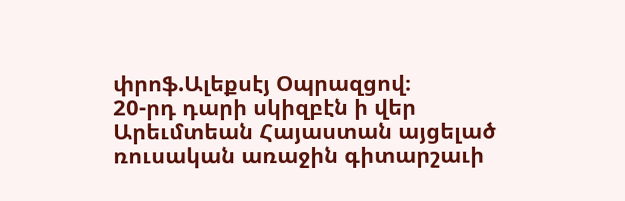փրոֆ.Ալեքսէյ Օպրազցով։
20-րդ դարի սկիզբէն ի վեր Արեւմտեան Հայաստան այցելած ռուսական առաջին գիտարշաւի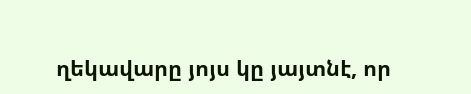ղեկավարը յոյս կը յայտնէ, որ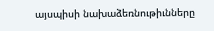այսպիսի նախաձեռնութիւնները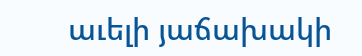աւելի յաճախակի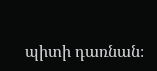պիտի դառնան։